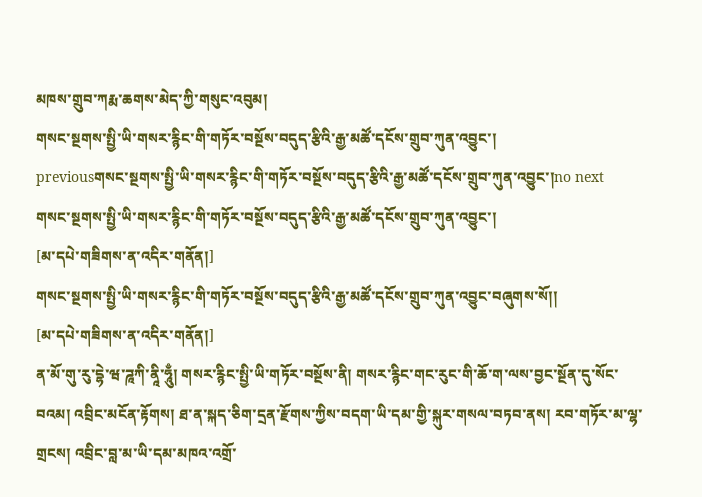མཁས་གྲུབ་ཀརྨ་ཆགས་མེད་ཀྱི་གསུང་འབུམ།
གསང་སྔགས་སྤྱི་ཡི་གསར་རྙིང་གི་གཏོར་བསྔོས་བདུད་རྩིའི་རྒྱ་མཚོ་དངོས་གྲུབ་ཀུན་འབྱུང་།
previousགསང་སྔགས་སྤྱི་ཡི་གསར་རྙིང་གི་གཏོར་བསྔོས་བདུད་རྩིའི་རྒྱ་མཚོ་དངོས་གྲུབ་ཀུན་འབྱུང་།no next
གསང་སྔགས་སྤྱི་ཡི་གསར་རྙིང་གི་གཏོར་བསྔོས་བདུད་རྩིའི་རྒྱ་མཚོ་དངོས་གྲུབ་ཀུན་འབྱུང་།
[མ་དཔེ་གཟིགས་ན་འདིར་གནོན།]
གསང་སྔགས་སྤྱི་ཡི་གསར་རྙིང་གི་གཏོར་བསྔོས་བདུད་རྩིའི་རྒྱ་མཚོ་དངོས་གྲུབ་ཀུན་འབྱུང་བཞུགས་སོ།།
[མ་དཔེ་གཟིགས་ན་འདིར་གནོན།]
ན་མོ་གུ་རུ་དྷེ་ཝ་ཌཱཀི་ནཱི་ཧཱུྃ། གསར་རྙིང་སྤྱི་ཡི་གཏོར་བསྔོས་ནི། གསར་རྙིང་གང་རུང་གི་ཆོ་ག་ལས་བྱང་སྔོན་དུ་སོང་བའམ། འབྲིང་མངོན་རྟོགས། ཐ་ན་སྐད་ཅིག་དྲན་རྫོགས་ཀྱིས་བདག་ཡི་དམ་གྱི་སྐུར་གསལ་བཏབ་ནས། རབ་གཏོར་མ་ལྷ་གྲངས། འབྲིང་བླ་མ་ཡི་དམ་མཁའ་འགྲོ་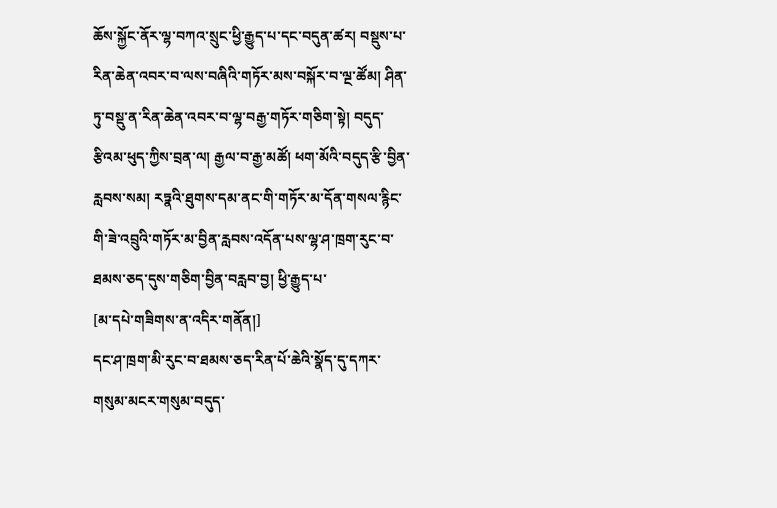ཆོས་སྐྱོང་ནོར་ལྷ་བཀའ་སྲུང་ཕྱི་རྒྱུད་པ་དང་བདུན་ཚར། བསྡུས་པ་རིན་ཆེན་འབར་བ་ལས་བཞིའི་གཏོར་མས་བསྐོར་བ་ལྔ་ཚོམ། ཤིན་ཏུ་བསྡུ་ན་རིན་ཆེན་འབར་བ་ལྷ་བརྒྱ་གཏོར་གཅིག་སྟེ། བདུད་རྩིའམ་ཕུད་ཀྱིས་བྲན་ལ། རྒྱལ་བ་རྒྱ་མཚོ། ཕག་མོའི་བདུད་རྩི་བྱིན་རླབས་སམ། རཏྣའི་ཐུགས་དམ་ནང་གི་གཏོར་མ་དོན་གསལ་རྙིང་གི་ཟེ་འབྲུའི་གཏོར་མ་བྱིན་རླབས་འདོན་པས་ལྷ་ཤ་ཁྲག་རུང་བ་ཐམས་ཅད་དུས་གཅིག་བྱིན་བརླབ་བྱ། ཕྱི་རྒྱུད་པ་
[མ་དཔེ་གཟིགས་ན་འདིར་གནོན།]
དང་ཤ་ཁྲག་མི་རུང་བ་ཐམས་ཅད་རིན་པོ་ཆེའི་སྣོད་དུ་དཀར་གསུམ་མངར་གསུམ་བདུད་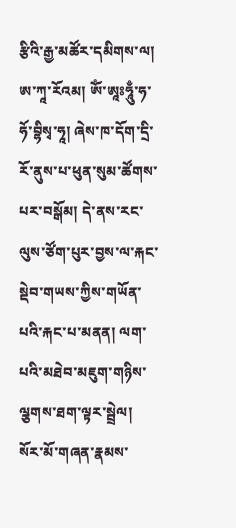རྩིའི་རྒྱ་མཚོར་དམིགས་ལ། ཨ་ཀཱ་རོའམ། ཨོཾ་ཨཱཿཧཱུྃ་ཧ་ཧོ་བྷིསྭ་ཧཱ། ཞེས་ཁ་དོག་དྲི་རོ་ནུས་པ་ཕུན་སུམ་ཚོགས་པར་བསྒོམ། དེ་ནས་རང་ལུས་ཙོག་པུར་བྱས་ལ་རྐང་སྡེབ་གཡས་ཀྱིས་གཡོན་པའི་རྐང་པ་མནན། ལག་པའི་མཐེབ་མཇུག་གཉིས་ལྕགས་ཐག་ལྟར་སྦྲེལ། སོར་མོ་གཞན་རྣམས་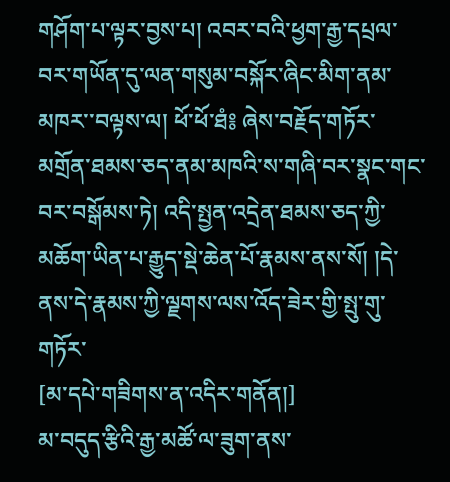གཤོག་པ་ལྟར་བྱས་པ། འབར་བའི་ཕྱག་རྒྱ་དཔྲལ་བར་གཡོན་དུ་ལན་གསུམ་བསྐོར་ཞིང་མིག་ནམ་མཁར་་བལྟས་ལ། ཕོ་ཕོ་ཐཾ༔ ཞེས་བརྗོད་གཏོར་མགྲོན་ཐམས་ཅད་ནམ་མཁའི་ས་གཞི་བར་སྣང་གང་བར་བསྒོམས་ཏེ། འདི་སྤྱན་འདྲེན་ཐམས་ཅད་ཀྱི་མཆོག་ཡིན་པ་རྒྱུད་སྡེ་ཆེན་པོ་རྣམས་ནས་སོ། །དེ་ནས་དེ་རྣམས་ཀྱི་ལྗགས་ལས་འོད་ཟེར་གྱི་སྤུ་གུ་གཏོར་
[མ་དཔེ་གཟིགས་ན་འདིར་གནོན།]
མ་བདུད་རྩིའི་རྒྱ་མཚོ་ལ་ཟུག་ནས་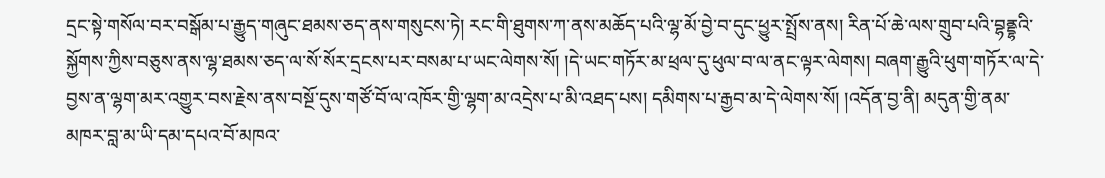དྲང་སྟེ་གསོལ་བར་བསྒོམ་པ་རྒྱུད་གཞུང་ཐམས་ཅད་ནས་གསུངས་ཏེ། རང་གི་ཐུགས་ཀ་ནས་མཆོད་པའི་ལྷ་མོ་བྱེ་བ་དུང་ཕྱུར་སྤྲོས་ནས། རིན་པོ་ཆེ་ལས་གྲུབ་པའི་བྷནྡྷའི་སྐྱོགས་ཀྱིས་བཅུས་ནས་ལྷ་ཐམས་ཅད་ལ་སོ་སོར་དྲངས་པར་བསམ་པ་ཡང་ལེགས་སོ། །དེ་ཡང་གཏོར་མ་ཕྲལ་དུ་ཕུལ་བ་ལ་ནང་ལྟར་ལེགས། བཞག་རྒྱུའི་ཕུག་གཏོར་ལ་དེ་བྱས་ན་ལྷག་མར་འགྱུར་བས་རྗེས་ནས་བསྔོ་དུས་གཙོ་བོ་ལ་འཁོར་གྱི་ལྷག་མ་འདྲེས་པ་མི་འཐད་པས། དམིགས་པ་རྒྱབ་མ་དེ་ལེགས་སོ། །འདོན་བྱ་ནི། མདུན་གྱི་ནམ་མཁར་བླ་མ་ཡི་དམ་དཔའ་བོ་མཁའ་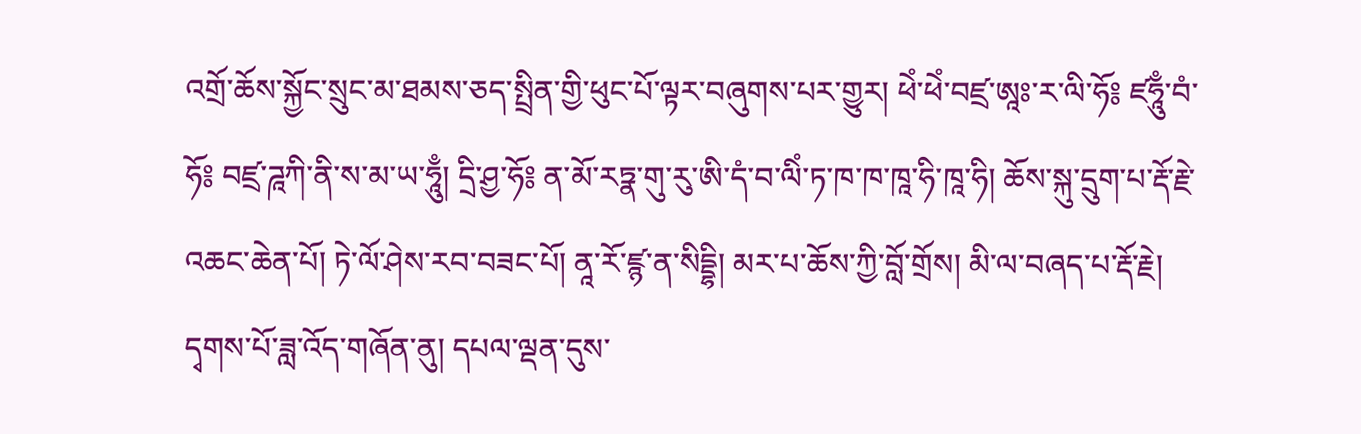འགྲོ་ཆོས་སྐྱོང་སྲུང་མ་ཐམས་ཅད་སྤྲིན་གྱི་ཕུང་པོ་ལྟར་བཞུགས་པར་གྱུར། ཕེཾ་ཕེཾ་བཛྲ་ཨཱཿ་ར་ལི་ཧོ༔ ཛཧཱུྃ་བཾ་ཧོ༔ བཛྲ་ཌཱཀི་ནི་ས་མ་ཡ་ཧཱུྃ། དྲི་ཤྱ་ཧོ༔ ན་མོ་རཏྣ་གུ་རུ་ཨི་དཾ་བ་ལིཾ་ཏ་ཁ་ཁ་ཁཱ་ཧི་ཁཱ་ཧི། ཆོས་སྐུ་དྲུག་པ་རྡོ་རྗེ་འཆང་ཆེན་པོ། ཏེ་ལོ་ཤེས་རབ་བཟང་པོ། ནཱ་རོ་ཛྙ་ན་སིདྡྷི། མར་པ་ཆོས་ཀྱི་བློ་གྲོས། མི་ལ་བཞད་པ་རྡོ་རྗེ། དྭགས་པོ་ཟླ་འོད་གཞོན་ནུ། དཔལ་ལྡན་དུས་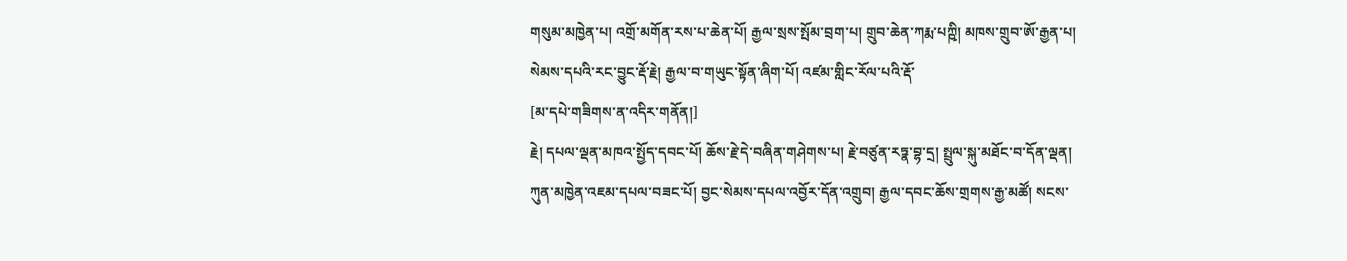གསུམ་མཁྱེན་པ། འགྲོ་མགོན་རས་པ་ཆེན་པོ། རྒྱལ་སྲས་སྤོམ་བྲག་པ། གྲུབ་ཆེན་ཀརྨ་པཀྵི། མཁས་གྲུབ་ཨོ་རྒྱན་པ། སེམས་དཔའི་རང་བྱུང་རྡོ་རྗེ། རྒྱལ་བ་གཡུང་སྟོན་ཞིག་པོ། འཛམ་གླིང་རོལ་པའི་རྡོ་
[མ་དཔེ་གཟིགས་ན་འདིར་གནོན།]
རྗེ། དཔལ་ལྡན་མཁའ་སྤྱོད་དབང་པོ། ཆོས་རྗེ་དེ་བཞིན་གཤེགས་པ། རྗེ་བཙུན་རཏྣ་བྷ་དྲ། སྤྲུལ་སྐུ་མཐོང་བ་དོན་ལྡན། ཀུན་མཁྱེན་འཇམ་དཔལ་བཟང་པོ། བྱང་སེམས་དཔལ་འབྱོར་དོན་འགྲུབ། རྒྱལ་དབང་ཆོས་གྲགས་རྒྱ་མཚོ། སངས་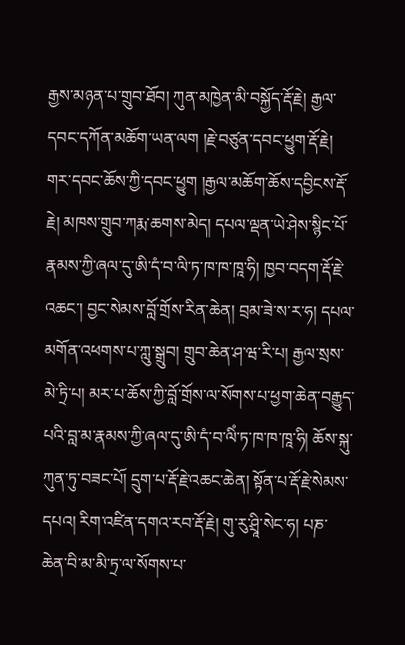རྒྱས་མཉན་པ་གྲུབ་ཐོབ། ཀུན་མཁྱེན་མི་བསྐྱོད་རྡོ་རྗེ། རྒྱལ་དབང་དཀོན་མཆོག་ཡན་ལག །རྗེ་བཙུན་དབང་ཕྱུག་རྡོ་རྗེ། གར་དབང་ཆོས་ཀྱི་དབང་ཕྱུག །རྒྱལ་མཆོག་ཆོས་དབྱིངས་རྡོ་རྗེ། མཁས་གྲུབ་ཀརྨ་ཆགས་མེད། དཔལ་ལྡན་ཡེ་ཤེས་སྙིང་པོ་རྣམས་ཀྱི་ཞལ་དུ་ཨི་དཾ་བ་ལི་ཏ་ཁ་ཁ་ཁཱ་ཧི། ཁྱབ་བདག་རྡོ་རྗེ་འཆང་། བྱང་སེམས་བློ་གྲོས་རིན་ཆེན། བྲམ་ཟེ་ས་ར་ཧ། དཔལ་མགོན་འཕགས་པ་ཀླུ་སྒྲུབ། གྲུབ་ཆེན་ཤ་ཝ་རི་པ། རྒྱལ་སྲས་མེ་ཏྲི་པ། མར་པ་ཆོས་ཀྱི་བློ་གྲོས་ལ་སོགས་པ་ཕྱག་ཆེན་བརྒྱུད་པའི་བླ་མ་རྣམས་ཀྱི་ཞལ་དུ་ཨི་དཾ་བ་ལིཾ་ཏ་ཁ་ཁ་ཁཱ་ཧི། ཆོས་སྐུ་ཀུན་ཏུ་བཟང་པོ། དྲུག་པ་རྡོ་རྗེ་འཆང་ཆེན། སྟོན་པ་རྡོ་རྗེ་སེམས་དཔའ། རིག་འཛིན་དགའ་རབ་རྡོ་རྗེ། གུ་རུ་ཤྲཱི་སེང་ཧ། པཎ་ཆེན་བི་མ་མི་ཏྲ་ལ་སོགས་པ་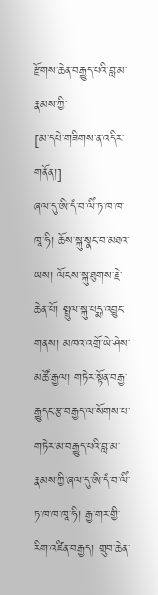རྫོགས་ཆེན་བརྒྱུད་པའི་བླ་མ་རྣམས་ཀྱི་
[མ་དཔེ་གཟིགས་ན་འདིར་གནོན།]
ཞལ་དུ་ཨི་དཾ་བ་ལིཾ་ཏ་ཁ་ཁ་ཁཱ་ཧི། ཆོས་སྐུ་སྣང་བ་མཐའ་ཡས། ལོངས་སྐུ་ཐུགས་རྗེ་ཆེན་པོ། སྤྲུལ་སྐུ་པདྨ་འབྱུང་གནས། མཁའ་འགྲོ་ཡེ་ཤེས་མཚོ་རྒྱལ། གཏེར་སྟོན་བརྒྱ་རྒྱུདང་རྩ་བརྒྱད་ལ་སོགས་པ་གཏེར་མ་བརྒྱུད་པའི་བླ་མ་རྣམས་ཀྱི་ཞལ་དུ་ཨི་དཾ་བ་ལིཾ་ཏ་ཁ་ཁ་ཁཱ་ཧི། རྒྱ་གར་གྱི་རིག་འཛིན་བརྒྱད། གྲུབ་ཆེན་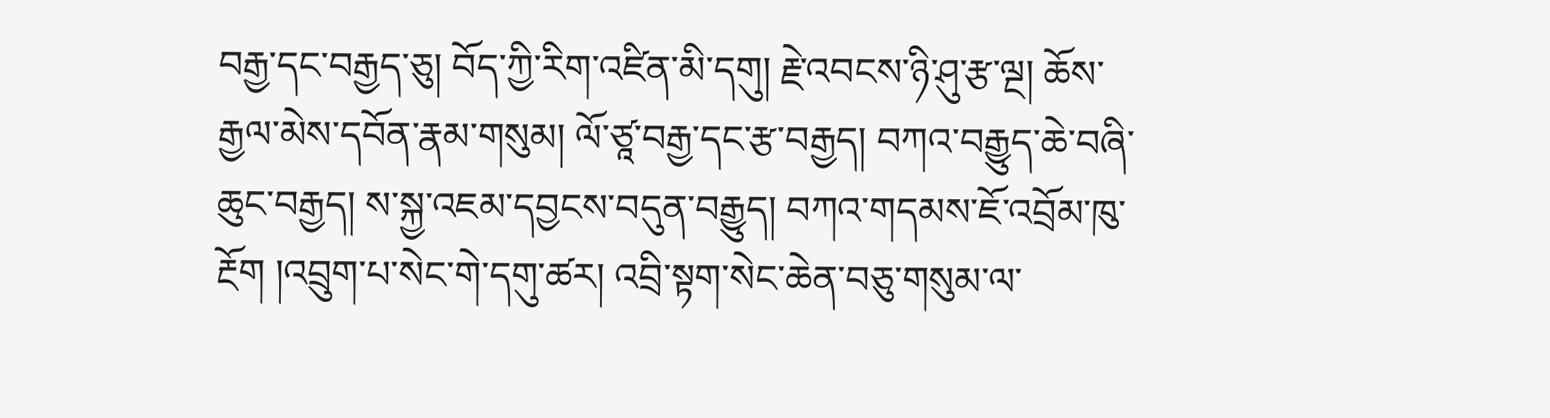བརྒྱ་དང་བརྒྱད་ཅུ། བོད་ཀྱི་རིག་འཛིན་མི་དགུ། རྗེ་འབངས་ཉི་ཤུ་རྩ་ལྔ། ཆོས་རྒྱལ་མེས་དབོན་རྣམ་གསུམ། ལོ་ཙཱ་བརྒྱ་དང་རྩ་བརྒྱད། བཀའ་བརྒྱུད་ཆེ་བཞི་ཆུང་བརྒྱད། ས་སྐྱ་འཇམ་དབྱངས་བདུན་བརྒྱུད། བཀའ་གདམས་ཇོ་འབྲོམ་ཁུ་རྔོག །འབྲུག་པ་སེང་གེ་དགུ་ཚར། འབྲི་སྟག་སེང་ཆེན་བཅུ་གསུམ་ལ་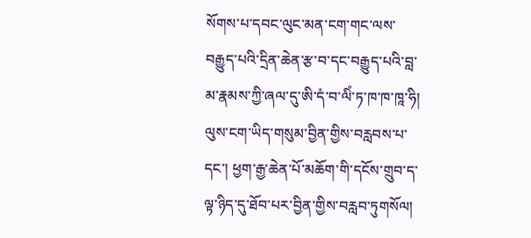སོགས་པ་དབང་ལུང་མན་ངག་གང་ལས་བརྒྱུད་པའི་དྲིན་ཆེན་རྩ་བ་དང་བརྒྱུད་པའི་བླ་མ་རྣམས་ཀྱི་ཞལ་དུ་ཨི་དཾ་བ་ལིཾ་ཏ་ཁ་ཁ་ཁཱ་ཧི། ལུས་ངག་ཡིད་གསུམ་བྱིན་གྱིས་བརླབས་པ་དང་། ཕྱག་རྒྱ་ཆེན་པོ་མཆོག་གི་དངོས་གྲུབ་ད་ལྟ་ཉིད་དུ་ཐོབ་པར་བྱིན་གྱིས་བརླབ་ཏུགསོལ།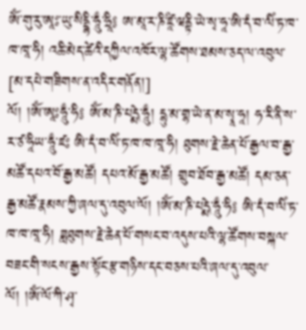ཨོཾ་གུ་རུ་ཨཱཿ་ཡུ་སིདྡྷི་ཧཱུྃ་ཧྲཱི༔ ཨ་མཱ་ར་ཎི་ཛཱི་ཝནྟི་ཡེ་སྭ་ཧཱ་ཨི་དཾ་བ་ལིཾ་ཏ་ཁ་ཁ་ཁཱ་ཧི། འཆི་མེད་ཚེའི་དཀྱིལ་འཁོར་ལྷ་ཚོགས་ཐམས་ཅད་ལ་འབུལ་
[མ་དཔེ་གཟིགས་ན་འདིར་གནོན།]
ལོ། །ཨོཾ་ཨཱཿཧཱུྃ་ཧི༔ ཨོཾ་མ་ཎི་པདྨེ་ཧཱུྃ། དྷུ་མ་གྷ་ཡེ་ན་མ་སྭཱ་ཧཱ། ཧ་རི་ནི་ས་ར་ཙ་ཧཱིཡ་ཧཱུྃ་ཛཿ ཨི་དཾ་བ་ལིཾ་ཏ་ཁ་ཁ་ཁཱ་ཧི། ཐུགས་རྗེ་ཆེན་པོ་རྒྱལ་བ་རྒྱ་མཚོ་དཔའ་བོ་རྒྱ་མཚོ། དཔའ་མོ་རྒྱ་མཚོ། གྲུབ་ཐོབ་རྒྱ་མཚོ། དམ་ཅན་རྒྱ་མཚོ་རྣམས་ཀྱི་ཞལ་དུ་འབུལ་ལོ། །ཨོཾ་མ་ཎི་པདྨེ་ཧཱུྃ་ཧི༔ ཨི་དཾ་བ་ལིཾ་ཏ་ཁ་ཁ་ཁཱ་ཧི། ཟླཐུགས་རྗེ་ཆེན་པོ་གསང་བ་འདུས་པའི་ལྷ་ཚོགས་བསྐལ་བཟང་གི་སངས་རྒྱས་སྟོང་རྩ་གཉིས་དང་བཅས་པའི་ཞལ་དུ་འབུལ་ལོ། །ཨོཾ་ལོ་ཀི་ཤྭ་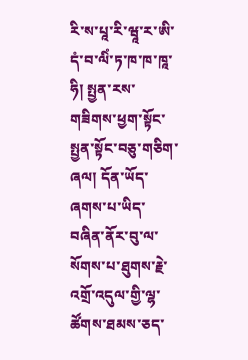རི་ས་པཱ་རི་ཝཱ་ར་ཨི་དཾ་བ་ལིཾ་ཏ་ཁ་ཁ་ཁཱ་ཧི། སྤྱན་རས་གཟིགས་ཕྱག་སྟོང་སྤྱན་སྟོང་བཅུ་གཅིག་ཞལ། དོན་ཡོད་ཞགས་པ་ཡིད་བཞིན་ནོར་བུ་ལ་སོགས་པ་ཐུགས་རྗེ་འགྲོ་འདུལ་གྱི་ལྷ་ཚོགས་ཐམས་ཅད་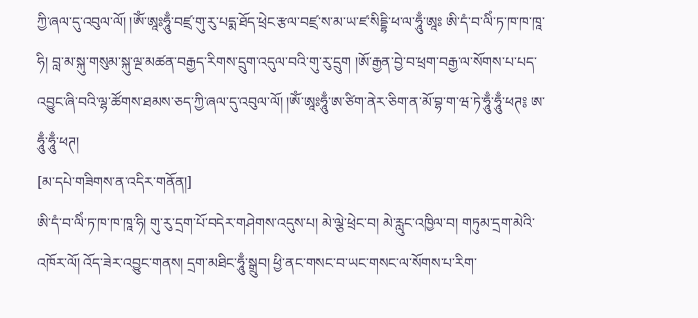ཀྱི་ཞལ་དུ་འབུལ་ལོ། །ཨོཾ་ཨཱཿཧཱུྃ་བཛྲ་གུ་རུ་པདྨ་ཐོད་ཕྲེང་རྩལ་བཛྲ་ས་མ་ཡ་ཛ་སིདྡྷི་ཕ་ལ་ཧཱུྃ་ཨཱཿ ཨི་དཾ་བ་ལིཾ་ཏ་ཁ་ཁ་ཁཱ་ཧི། བླ་མ་སྐུ་གསུམ་སྐུ་ལྔ་མཚན་བརྒྱད་རིགས་དྲུག་འདུལ་བའི་གུ་རུ་དྲུག །ཨོ་རྒྱན་བྱེ་བ་ཕྲག་བརྒྱ་ལ་སོགས་པ་པད་འབྱུང་ཞི་བའི་ལྷ་ཚོགས་ཐམས་ཅད་ཀྱི་ཞལ་དུ་འབུལ་ལོ། །ཨོཾ་ཨཱཿཧཱུྃ་ཨ་ཙིག་ནེར་ཅིག་ན་མོ་བྷ་ག་ཝ་ཏེ་ཧཱུྃ་ཧཱུྃ་ཕཊ༔ ཨ་ཧཱུྃ་ཧཱུྃ་ཕཊ།
[མ་དཔེ་གཟིགས་ན་འདིར་གནོན།]
ཨི་དཾ་བ་ལིཾ་ཏ་ཁ་ཁ་ཁཱ་ཧི། གུ་རུ་དྲག་པོ་བདེར་གཤེགས་འདུས་པ། མེ་ལྕེ་ཕྲེང་བ། མེ་རླུང་འཁྱིལ་བ། གཏུམ་དྲག་མེའི་འཁོར་ལོ། འོད་ཟེར་འབྱུང་གནས། དྲག་མཐིང་ཧཱུྃ་སྒྲུབ། ཕྱི་ནང་གསང་བ་ཡང་གསང་ལ་སོགས་པ་རིག་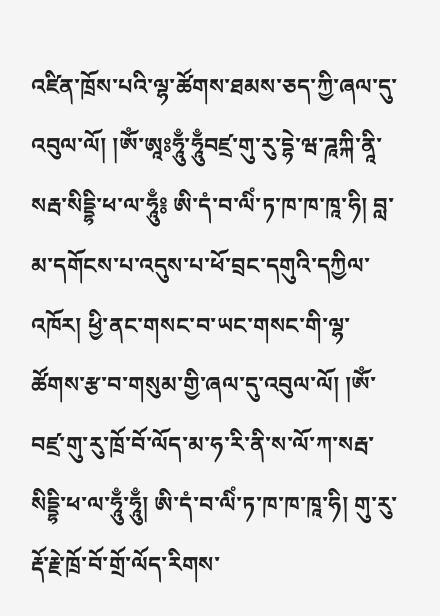འཛིན་ཁྲོས་པའི་ལྷ་ཚོགས་ཐམས་ཅད་ཀྱི་ཞལ་དུ་འབུལ་ལོ། །ཨོཾ་ཨཱཿཧཱུྃ་ཧཱུྃབཛྲ་གུ་རུ་དྷེ་ཝ་ཌཱཀྐི་ནཱི་སརྦ་སིདྡྷི་ཕ་ལ་ཧཱུྃ༔ ཨི་དཾ་བ་ལིཾ་ཏ་ཁ་ཁ་ཁཱ་ཧི། བླ་མ་དགོངས་པ་འདུས་པ་ཕོ་བྲང་དགུའི་དཀྱིལ་འཁོར། ཕྱི་ནང་གསང་བ་ཡང་གསང་གི་ལྷ་ཚོགས་རྩ་བ་གསུམ་གྱི་ཞལ་དུ་འབུལ་ལོ། །ཨོཾ་བཛྲ་གུ་རུ་ཁྲོ་བོ་ལོད་མ་ཧ་རི་ནི་ས་ལོ་ཀ་སརྦ་སིདྡྷི་ཕ་ལ་ཧཱུྃ་ཧཱུྃ། ཨི་དཾ་བ་ལིཾ་ཏ་ཁ་ཁ་ཁཱ་ཧི། གུ་རུ་རྡོ་རྗེ་ཁྲོ་བོ་གྲོ་ལོད་རིགས་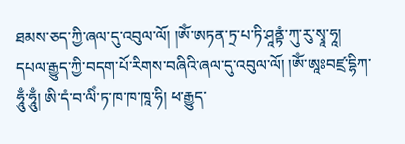ཐམས་ཅད་ཀྱི་ཞལ་དུ་འབུལ་ལོ། །ཨོཾ་ཨཏན་ཏྲ་པ་ཏི་ཤཱནྟཾ་ཀུ་རུ་སྭཱ་ཧཱ། དཔལ་རྒྱུད་ཀྱི་བདག་པོ་རིགས་བཞིའི་ཞལ་དུ་འབུལ་ལོ། །ཨོཾ་ཨཱཿབཛྲ་དྷིཀ་ཧཱུྃ་ཧཱུྃ། ཨི་དཾ་བ་ལིཾ་ཏ་ཁ་ཁ་ཁཱ་ཧི། ཕ་རྒྱུད་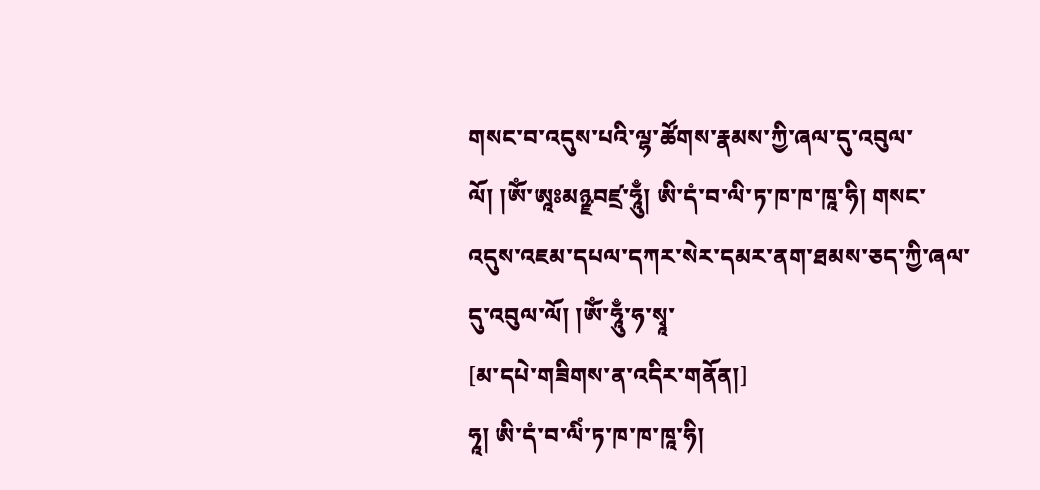གསང་བ་འདུས་པའི་ལྷ་ཚོགས་རྣམས་ཀྱི་ཞལ་དུ་འབུལ་ལོ། །ཨོཾ་ཨཱཿམཉྫབཛྲ་ཧཱུྃ། ཨི་དཾ་བ་ལི་ཏ་ཁ་ཁ་ཁཱ་ཧི། གསང་འདུས་འཇམ་དཔལ་དཀར་སེར་དམར་ནག་ཐམས་ཅད་ཀྱི་ཞལ་དུ་འབུལ་ལོ། །ཨོཾ་ཧཱུྃ་ཧ་སྭཱ་
[མ་དཔེ་གཟིགས་ན་འདིར་གནོན།]
ཧཱ། ཨི་དཾ་བ་ལིཾ་ཏ་ཁ་ཁ་ཁཱ་ཧི།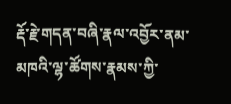རྡོ་རྗེ་གདན་བཞི་རྣལ་འབྱོར་ནམ་མཁའི་ལྷ་ཚོགས་རྣམས་ཀྱི་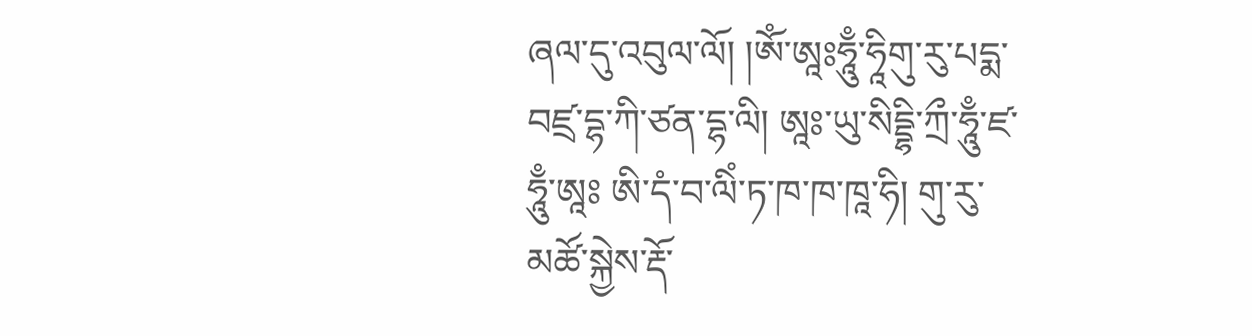ཞལ་དུ་འབུལ་ལོ། །ཨོཾ་ཨཱཿཧཱུྃ་ཧཱིགུ་རུ་པདྨ་བཛྲ་དྷ་ཀི་ཙན་དྷ་ལི། ཨཱཿ་ཡུ་སིདྡྷི་ཀྲྀ་ཧཱུྃ་ཛ་ཧཱུྃ་ཨཱཿ ཨི་དཾ་བ་ལིཾ་ཏ་ཁ་ཁ་ཁཱ་ཧི། གུ་རུ་མཚོ་སྐྱེས་རྡོ་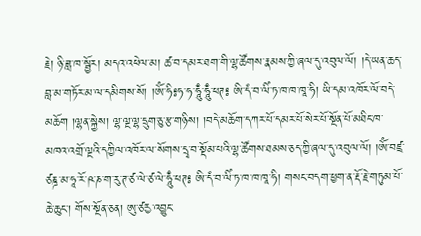རྗེ། ཉི་ཟླ་ཁ་སྦྱོར། མདའ་འཕེལ་མ། ཚ་བ་དམར་ཐག་གི་ལྷ་ཚོགས་རྣམས་ཀྱི་ཞལ་དུ་འབུལ་ལོ། །དེ་ཡན་ཆད་བླ་མ་གཏོར་མ་ལ་དམིགས་སོ། །ཨོཾ་ཧི༔ཧ་ཧ་ཧཱུྃ་ཧཱུྃ་ཕཊ༔ ཨི་དཾ་བ་ལིཾ་ཏ་ཁ་ཁ་ཁཱ་ཧི། ཡི་དམ་འཁོར་ལོ་བདེ་མཆོག །ལྷན་སྐྱེས། ལྷ་ལྔ་ལྷ་དྲུག་ཅུ་རྩ་གཉིས། །བདེ་མཆོག་དཀར་པོ་དམར་པོ་སེར་པོ་སྔོན་པོ་མཐིང་ཁ་མཁའ་འགྲོ་ལྔའི་དཀྱིལ་འཁོར་ལ་སོགས་དྲྭ་བ་སྡོམ་པའི་ལྷ་ཚོགས་ཐམས་ཅད་ཀྱི་ཞལ་དུ་འབུལ་ལོ། །ཨོཾ་བཛྲ་ཙཎྜ་མ་ཧཱ་རོ་ཥ་ཎ་ག་རུ་ཊ་ཙ་ལེ་ཙ་ལེ་ཧཱུྃ་ཕཊ༔ ཨི་དཾ་བ་ལིཾ་ཏ་ཁ་ཁ་ཁཱ་ཧི། གསང་བདག་ཕྱག་ན་རྡོ་རྗེ་གཏུམ་པོ་ཆེ་ཆུང་། གོས་སྔོན་ཅན། ཨུ་ཙརྱ་འབྱུང་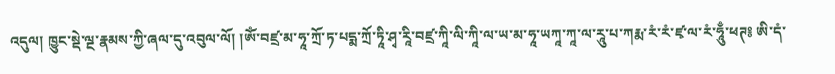འདུལ། ཁྱུང་སྡེ་ལྔ་རྣམས་ཀྱི་ཞལ་དུ་འབུལ་ལོ། །ཨོཾ་བཛྲ་མ་ཧཱ་ཀྲོ་ཏ་པདྨ་ཀྲོ་ཏཱི་ཤྭ་རཱི་བཛྲ་ཀཱི་ལི་ཀཱི་ལ་ཡ་མ་ཧཱ་ཡཀཱ་ཀཱ་ལ་རཱུ་པ་ཀརྨ་རཾ་རཾ་ཛྭ་ལ་རཾ་ཧཱུྃ་ཕཊ༔ ཨི་དཾ་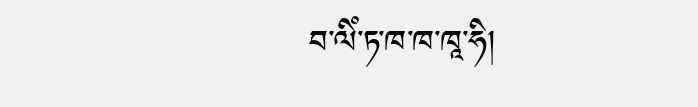བ་ལིཾ་ཏ་ཁ་ཁ་ཁཱ་ཧི།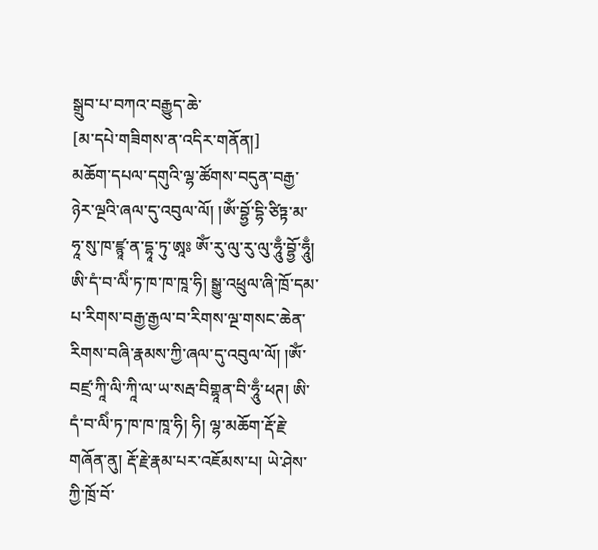སྒྲུབ་པ་བཀའ་བརྒྱུད་ཆེ་
[མ་དཔེ་གཟིགས་ན་འདིར་གནོན།]
མཆོག་དཔལ་དགུའི་ལྷ་ཚོགས་བདུན་བརྒྱ་ཉེར་ལྔའི་ཞལ་དུ་འབུལ་ལོ། །ཨོཾ་བྷྱོ་དྷི་ཙིཏྟ་མ་ཧཱ་སུ་ཁ་ཛྙཱ་ན་དྷཱ་ཏུ་ཨཱཿ ཨོཾ་རུ་ལུ་རུ་ལུ་ཧཱུྃ་བྷྱོ་ཧཱུྃ། ཨི་དཾ་བ་ལིཾ་ཏ་ཁ་ཁ་ཁཱ་ཧི། སྒྱུ་འཕྲུལ་ཞི་ཁྲོ་དམ་པ་རིགས་བརྒྱ་རྒྱལ་བ་རིགས་ལྔ་གསང་ཆེན་རིགས་བཞི་རྣམས་ཀྱི་ཞལ་དུ་འབུལ་ལོ། །ཨོཾ་བཛྲ་ཀཱི་ལི་ཀཱི་ལ་ཡ་སརྦ་བིགྷཱན་བི་ཧཱུྃ་ཕཊ། ཨི་དཾ་བ་ལིཾ་ཏ་ཁ་ཁ་ཁཱ་ཧི། ཧི། ལྷ་མཆོག་རྡོ་རྗེ་གཞོན་ནུ། རྡོ་རྗེ་རྣམ་པར་འཇོམས་པ། ཡེ་ཤེས་ཀྱི་ཁྲོ་བོ་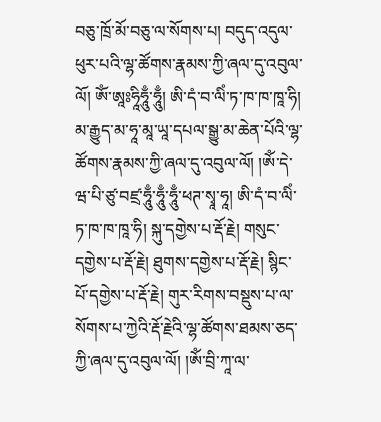བཅུ་ཁྲོ་མོ་བཅུ་ལ་སོགས་པ། བདུད་འདུལ་ཕུར་པའི་ལྷ་ཚོགས་རྣམས་ཀྱི་ཞལ་དུ་འབུལ་ལོ། ཨོཾ་ཨཱཿཧཱིཧཱུྃ་ཧཱུྃ། ཨི་དཾ་བ་ལིཾ་ཏ་ཁ་ཁ་ཁཱ་ཧི། མ་རྒྱུད་མ་ཧཱ་མཱ་ཡཱ་དཔལ་སྒྱུ་མ་ཆེན་པོའི་ལྷ་ཚོགས་རྣམས་ཀྱི་ཞལ་དུ་འབུལ་ལོ། །ཨོཾ་དེ་ཝ་པི་ཙུ་བཛྲ་ཧཱུྃ་ཧཱུྃ་ཧཱུྃ་ཕཊ་སྭཱ་ཧཱ། ཨི་དཾ་བ་ལིཾ་ཏ་ཁ་ཁ་ཁཱ་ཧི། སྐུ་དགྱེས་པ་རྡོ་རྗེ། གསུང་དགྱེས་པ་རྡོ་རྗེ། ཐུགས་དགྱེས་པ་རྡོ་རྗེ། སྙིང་པོ་དགྱེས་པ་རྡོ་རྗེ། གུར་རིགས་བསྡུས་པ་ལ་སོགས་པ་ཀྱེའི་རྡོ་རྗེའི་ལྷ་ཚོགས་ཐམས་ཅད་ཀྱི་ཞལ་དུ་འབུལ་ལོ། །ཨོཾ་བྲི་ཀཱ་ལ་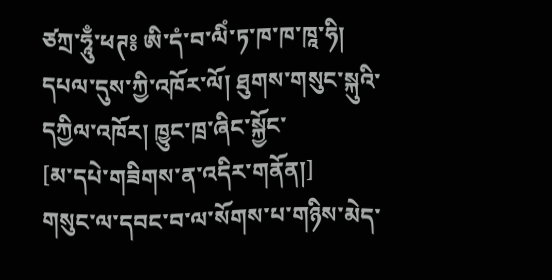ཙཀྲ་ཧཱུྃ་ཕཊ༔ ཨི་དཾ་བ་ལིཾ་ཏ་ཁ་ཁ་ཁཱ་ཧི། དཔལ་དུས་ཀྱི་འཁོར་ལོ། ཐུགས་གསུང་སྐུའི་དཀྱིལ་འཁོར། ཁྱུང་ཁྲ་ཞིང་སྐྱོང་
[མ་དཔེ་གཟིགས་ན་འདིར་གནོན།]
གསུང་ལ་དབང་བ་ལ་སོགས་པ་གཉིས་མེད་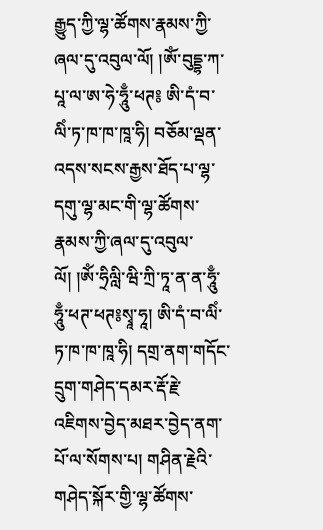རྒྱུད་ཀྱི་ལྷ་ཚོགས་རྣམས་ཀྱི་ཞལ་དུ་འབུལ་ལོ། །ཨོཾ་བུདྡྷ་ཀ་པཱ་ལ་ཨ་ཧེ་ཧཱུྃ་ཕཊ༔ ཨི་དཾ་བ་ལིཾ་ཏ་ཁ་ཁ་ཁཱ་ཧི། བཅོམ་ལྡན་འདས་སངས་རྒྱས་ཐོད་པ་ལྷ་དགུ་ལྷ་མང་གི་ལྷ་ཚོགས་རྣམས་ཀྱི་ཞལ་དུ་འབུལ་ལོ། །ཨོཾ་ཧྲིལླི་ཝི་ཀྲི་ཏཱ་ན་ན་ཧཱུྃ་ཧཱུྃ་ཕཊ་ཕཊ༔སྭཱ་ཧཱ། ཨི་དཾ་བ་ལིཾ་ཏ་ཁ་ཁ་ཁཱ་ཧི། དགྲ་ནག་གདོང་དྲུག་གཤེད་དམར་རྡོ་རྗེ་འཇིགས་བྱེད་མཐར་བྱེད་ནག་པོ་ལ་སོགས་པ། གཤིན་རྗེའི་གཤེད་སྐོར་གྱི་ལྷ་ཚོགས་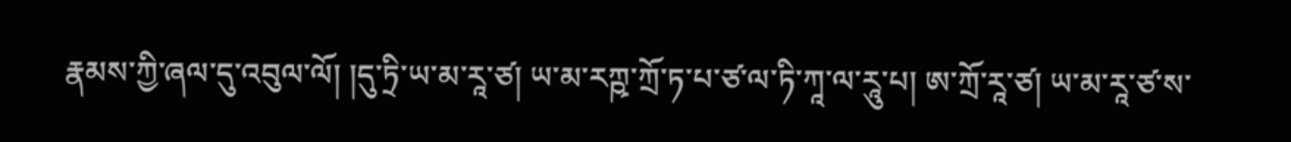རྣམས་ཀྱི་ཞལ་དུ་འབུལ་ལོ། །དུ་ཏྲི་ཡ་མ་རཱ་ཙ། ཡ་མ་རཀྵ་ཀྲོ་ཏ་པ་ཙ་ལ་ཏི་ཀཱ་ལ་རཱུ་པ། ཨ་ཀྲོ་རཱ་ཙ། ཡ་མ་རཱ་ཙ་ས་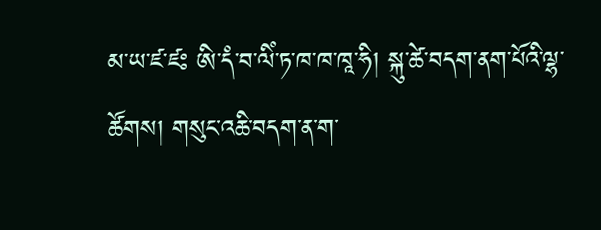མ་ཡ་ཛ་ཛཿ ཨི་དཾ་བ་ལིཾ་ཏ་ཁ་ཁ་ཁཱ་ཧི། སྐུ་ཚེ་བདག་ནག་པོའི་ལྷ་ཚོགས། གསུང་འཆི་བདག་ན་ག་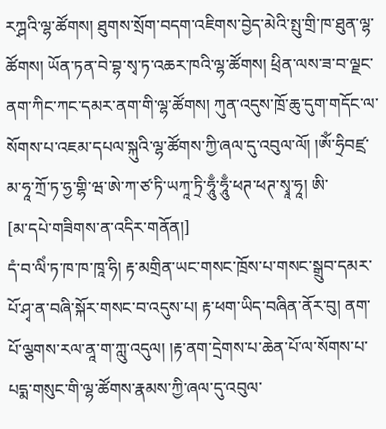རཀྴའི་ལྷ་ཚོགས། ཐུགས་སྲོག་བདག་འཇིགས་བྱེད་མེའི་སྤུ་གྲི་ཁ་ཐུན་ལྷ་ཚོགས། ཡོན་ཏན་བེ་བྷ་སྭ་ཏ་འཆར་ཁའི་ལྷ་ཚོགས། ཕྲིན་ལས་ཟ་བ་ལྗང་ནག་ཀིང་ཀང་དམར་ནག་གི་ལྷ་ཚོགས། ཀུན་འདུས་ཁྲོ་ཆུ་དུག་གདོང་ལ་སོགས་པ་འཇམ་དཔལ་སྐུའི་ལྷ་ཚོགས་ཀྱི་ཞལ་དུ་འབུལ་ལོ། །ཨོཾ་ཧྲིབཛྲ་མ་ཧཱ་ཀྲོ་ཏ་ཧྱ་གྷི་ཝ་ཨེ་ཀ་ཙ་ཏི་ཡཀཱ་ཏྲི་ཧཱུྃ་ཧཱུྃ་ཕཊ་ཕཊ་སྭཱ་ཧཱ། ཨི་
[མ་དཔེ་གཟིགས་ན་འདིར་གནོན།]
དཾ་བ་ལིཾ་ཏ་ཁ་ཁ་ཁཱ་ཧི། རྟ་མགྲིན་ཡང་གསང་ཁྲོས་པ་གསང་སྒྲུབ་དམར་པོ་ཤྭ་ན་བཞི་སྐོར་གསང་བ་འདུས་པ། རྟ་ཕག་ཡིད་བཞིན་ནོར་བུ། ནག་པོ་ལྕགས་རལ་ནཱ་ག་ཀླུ་འདུལ། །རྟ་ནག་དྲེགས་པ་ཆེན་པོ་ལ་སོགས་པ་པདྨ་གསུང་གི་ལྷ་ཚོགས་རྣམས་ཀྱི་ཞལ་དུ་འབུལ་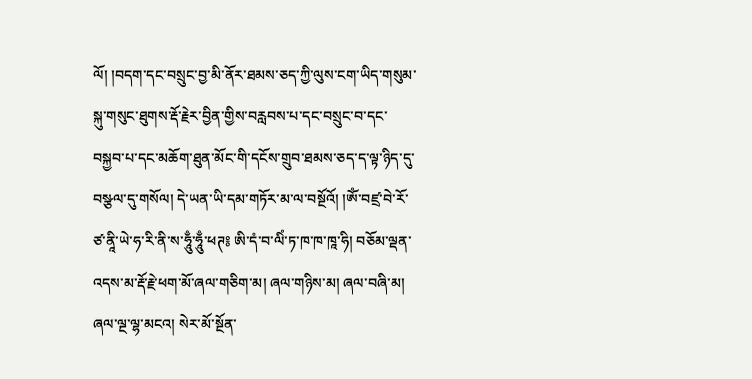ལོ། །བདག་དང་བསྲུང་བྱ་མི་ནོར་ཐམས་ཅད་ཀྱི་ལུས་ངག་ཡིད་གསུམ་སྐུ་གསུང་ཐུགས་རྡོ་རྗེར་བྱིན་གྱིས་བརླབས་པ་དང་བསྲུང་བ་དང་བསྐྱབ་པ་དང་མཆོག་ཐུན་མོང་གི་དངོས་གྲུབ་ཐམས་ཅད་ད་ལྟ་ཉིད་དུ་བསྩལ་དུ་གསོལ། དེ་ཡན་ཡི་དམ་གཏོར་མ་ལ་བསྔོའོ། །ༀ་བཛྲ་བེ་རོ་ཙ་ནཱི་ཡེ་ཧ་རི་ནི་ས་ཧཱུྃ་ཧཱུྃ་ཕཊ༔ ཨི་དཾ་བ་ལིཾ་ཏ་ཁ་ཁ་ཁཱ་ཧི། བཅོམ་ལྡན་འདས་མ་རྡོ་རྗེ་ཕག་མོ་ཞལ་གཅིག་མ། ཞལ་གཉིས་མ། ཞལ་བཞི་མ། ཞལ་ལྔ་ལྷ་མངའ། སེར་མོ་སྔོན་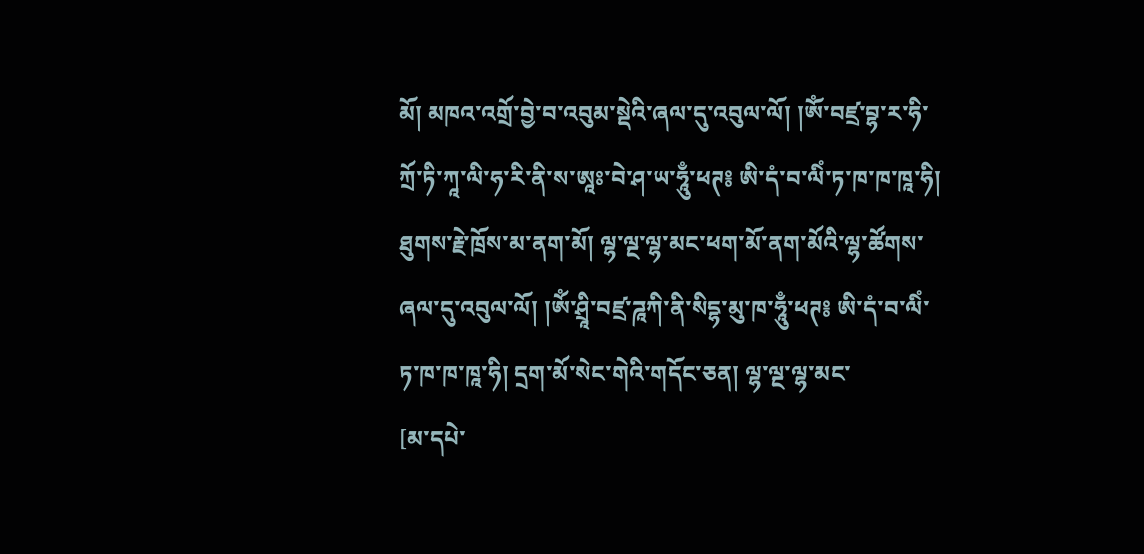མོ། མཁའ་འགྲོ་བྱེ་བ་འབུམ་སྡེའི་ཞལ་དུ་འབུལ་ལོ། །ༀ་བཛྲ་བྷ་ར་ཧི་ཀྲོ་ཏི་ཀཱ་ལི་ཧ་རི་ནི་ས་ཨཱཿ་བེ་ཤ་ཡ་ཧཱུྃ་ཕཊ༔ ཨི་དཾ་བ་ལིཾ་ཏ་ཁ་ཁ་ཁཱ་ཧི། ཐུགས་རྗེ་ཁྲོས་མ་ནག་མོ། ལྷ་ལྔ་ལྷ་མང་ཕག་མོ་ནག་མོའི་ལྷ་ཚོགས་ཞལ་དུ་འབུལ་ལོ། །ཨོཾ་ཤྲཱི་བཛྲ་ཌཱཀི་ནི་སིདྷ་མུ་ཁ་ཧཱུྃ་ཕཊ༔ ཨི་དཾ་བ་ལིཾ་ཏ་ཁ་ཁ་ཁཱ་ཧི། དྲག་མོ་སེང་གེའི་གདོང་ཅན། ལྷ་ལྔ་ལྷ་མང་
[མ་དཔེ་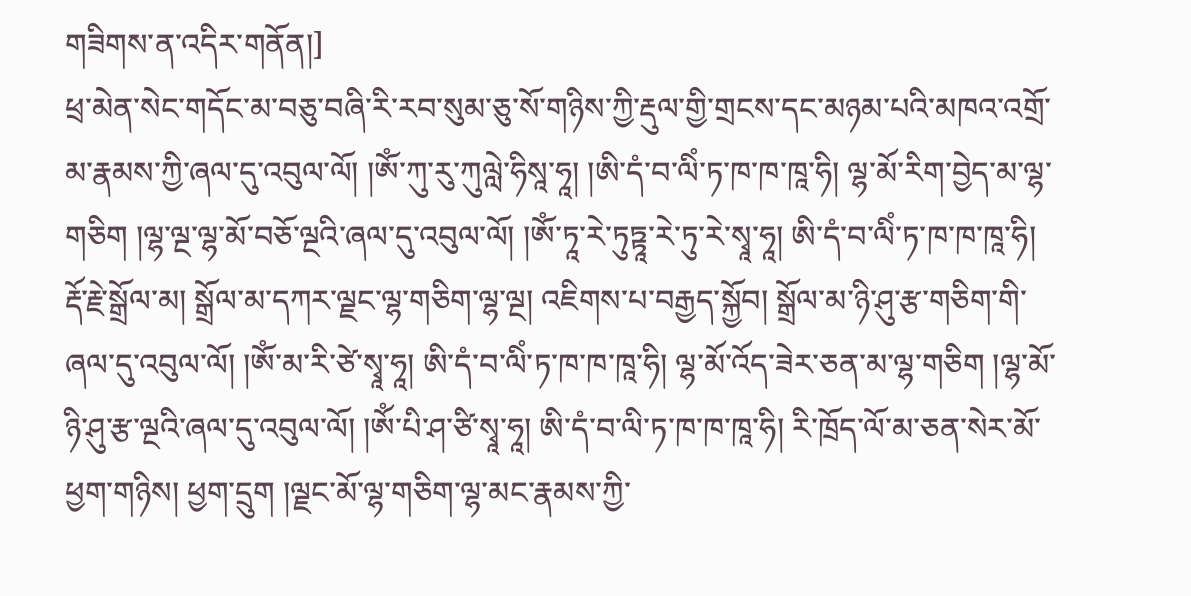གཟིགས་ན་འདིར་གནོན།]
ཕྲ་མེན་སེང་གདོང་མ་བཅུ་བཞི་རི་རབ་སུམ་ཅུ་སོ་གཉིས་ཀྱི་རྡུལ་གྱི་གྲངས་དང་མཉམ་པའི་མཁའ་འགྲོ་མ་རྣམས་ཀྱི་ཞལ་དུ་འབུལ་ལོ། །ཨོཾ་ཀུ་རུ་ཀུལླེ་ཧིསཱ་ཧཱ། །ཨི་དཾ་བ་ལིཾ་ཏ་ཁ་ཁ་ཁཱ་ཧི། ལྷ་མོ་རིག་བྱེད་མ་ལྷ་གཅིག །ལྷ་ལྔ་ལྷ་མོ་བཅོ་ལྔའི་ཞལ་དུ་འབུལ་ལོ། །ཨོཾ་ཏཱ་རེ་ཏུཏྟཱ་རེ་ཏུ་རེ་སྭཱ་ཧཱ། ཨི་དཾ་བ་ལིཾ་ཏ་ཁ་ཁ་ཁཱ་ཧི། རྡོ་རྗེ་སྒྲོལ་མ། སྒྲོལ་མ་དཀར་ལྗང་ལྷ་གཅིག་ལྷ་ལྔ། འཇིགས་པ་བརྒྱད་སྐྱོབ། སྒྲོལ་མ་ཉི་ཤུ་རྩ་གཅིག་གི་ཞལ་དུ་འབུལ་ལོ། །ཨོཾ་མ་རི་ཙེ་སྭཱ་ཧཱ། ཨི་དཾ་བ་ལིཾ་ཏ་ཁ་ཁ་ཁཱ་ཧི། ལྷ་མོ་འོད་ཟེར་ཅན་མ་ལྷ་གཅིག །ལྷ་མོ་ཉི་ཤུ་རྩ་ལྔའི་ཞལ་དུ་འབུལ་ལོ། །ཨོཾ་པི་ཤ་ཙི་སྭཱ་ཧཱ། ཨི་དཾ་བ་ལི་ཏ་ཁ་ཁ་ཁཱ་ཧི། རི་ཁྲོད་ལོ་མ་ཅན་སེར་མོ་ཕྱག་གཉིས། ཕྱག་དྲུག །ལྗང་མོ་ལྷ་གཅིག་ལྷ་མང་རྣམས་ཀྱི་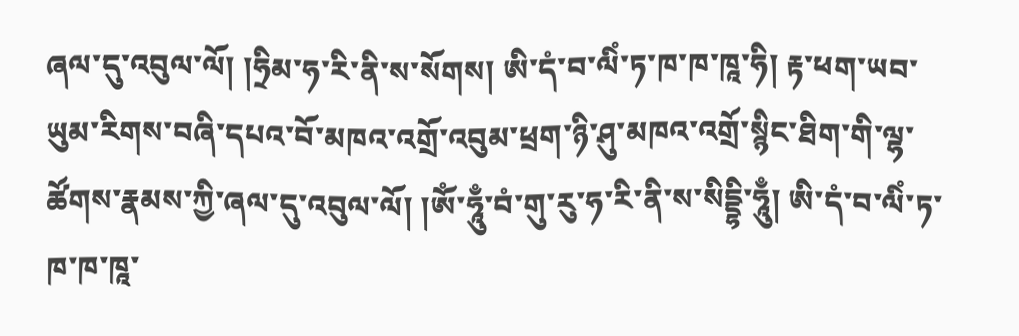ཞལ་དུ་འབུལ་ལོ། །ཧྲིམ་ཧ་རི་ནི་ས་སོགས། ཨི་དཾ་བ་ལིཾ་ཏ་ཁ་ཁ་ཁཱ་ཧི། རྟ་ཕག་ཡབ་ཡུམ་རིགས་བཞི་དཔའ་བོ་མཁའ་འགྲོ་འབུམ་ཕྲག་ཉི་ཤུ་མཁའ་འགྲོ་སྙིང་ཐིག་གི་ལྷ་ཚོགས་རྣམས་ཀྱི་ཞལ་དུ་འབུལ་ལོ། །ༀ་ཧཱུྃ་བཾ་གུ་རུ་ཧ་རི་ནི་ས་སིདྡྷི་ཧཱུྃ། ཨི་དཾ་བ་ལིཾ་ཏ་ཁ་ཁ་ཁཱ་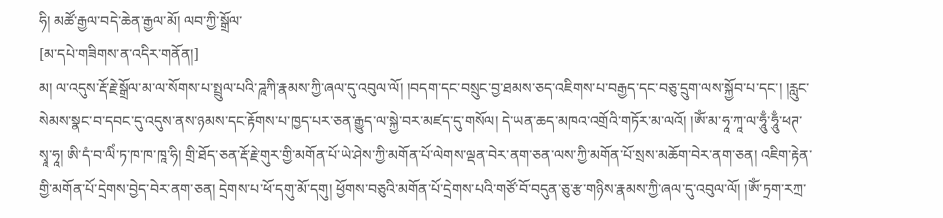ཧི། མཚོ་རྒྱལ་བདེ་ཆེན་རྒྱལ་མོ། ལབ་ཀྱི་སྒྲོལ་
[མ་དཔེ་གཟིགས་ན་འདིར་གནོན།]
མ། ལ་འདུས་རྡོ་རྗེ་སྒྲོལ་མ་ལ་སོགས་པ་སྤྲུལ་པའི་ཌཱཀི་རྣམས་ཀྱི་ཞལ་དུ་འབུལ་ལོ། །བདག་དང་བསྲུང་བྱ་ཐམས་ཅད་འཇིགས་པ་བརྒྱད་དང་བཅུ་དྲུག་ལས་སྐྱོབ་པ་དང་། །རླུང་སེམས་སྣང་བ་དབང་དུ་འདུས་ནས་ཉམས་དང་རྟོགས་པ་ཁྱད་པར་ཅན་རྒྱུད་ལ་སྐྱེ་བར་མཛད་དུ་གསོལ། དེ་ཡན་ཆད་མཁའ་འགྲོའི་གཏོར་མ་ལའོ། །ༀ་མ་ཧཱ་ཀཱ་ལ་ཧཱུྃ་ཧཱུྃ་ཕཊ་སྭཱ་ཧཱ། ཨི་དཾ་བ་ལིཾ་ཏ་ཁ་ཁ་ཁཱ་ཧི། གྲི་ཐོད་ཅན་རྡོ་རྗེ་གུར་གྱི་མགོན་པོ་ཡེ་ཤེས་ཀྱི་མགོན་པོ་ལེགས་ལྡན་བེར་ནག་ཅན་ལས་ཀྱི་མགོན་པོ་སྲས་མཆོག་བེར་ནག་ཅན། འཇིག་རྟེན་གྱི་མགོན་པོ་དྲེགས་བྱེད་བེར་ནག་ཅན། དྲེགས་པ་ཕོ་དགུ་མོ་དགུ། ཕྱོགས་བཅུའི་མགོན་པོ་དྲེགས་པའི་གཙོ་བོ་བདུན་ཅུ་རྩ་གཉིས་རྣམས་ཀྱི་ཞལ་དུ་འབུལ་ལོ། །ཨོཾ་ཏྲག་རཀྲ་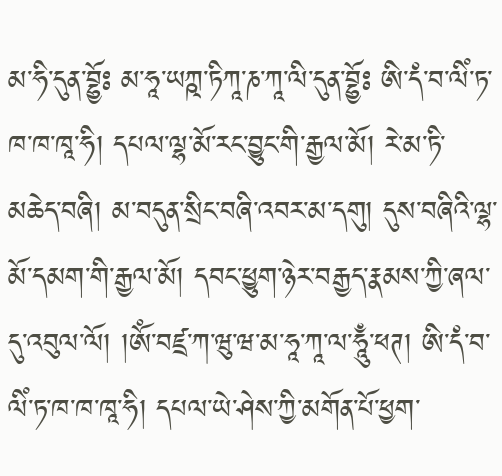མ་ཧི་དུན་བྷྱོཿ མ་ཧཱ་ཡཀྵ་ཏིཀཱ་ཎ་ཀཱ་ལི་དུན་བྷྱོཿ ཨི་དཾ་བ་ལིཾ་ཏ་ཁ་ཁ་ཁཱ་ཧི། དཔལ་ལྷ་མོ་རང་བྱུང་གི་རྒྱལ་མོ། རེ་མ་ཏི་མཆེད་བཞི། མ་བདུན་སྲིང་བཞི་འབར་མ་དགུ། དུས་བཞིའི་ལྷ་མོ་དམག་གི་རྒྱལ་མོ། དབང་ཕྱུག་ཉེར་བརྒྱད་རྣམས་ཀྱི་ཞལ་དུ་འབུལ་ལོ། །ཨོཾ་བཛྲ་ཀ་ཝུ་ཝ་མ་ཧཱ་ཀཱ་ལ་ཧཱུྃ་ཕཊ། ཨི་དཾ་བ་ལིཾ་ཏ་ཁ་ཁ་ཁཱ་ཧི། དཔལ་ཡེ་ཤེས་ཀྱི་མགོན་པོ་ཕྱག་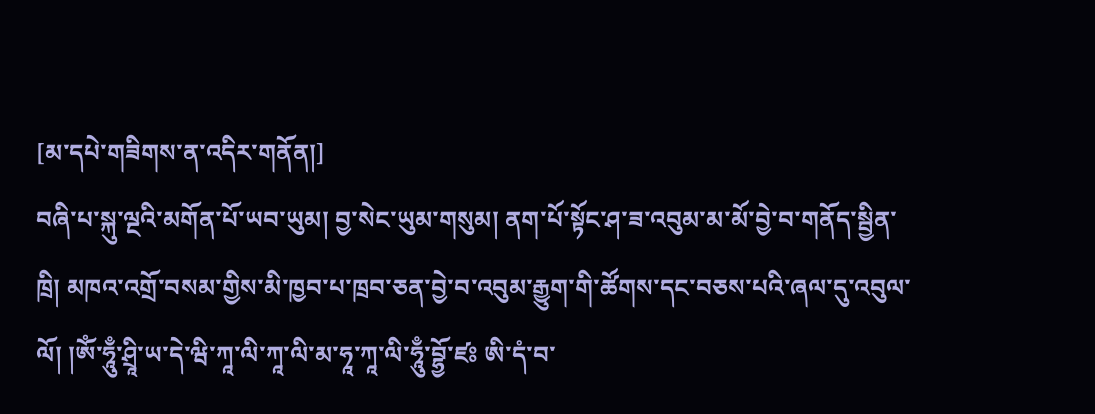[མ་དཔེ་གཟིགས་ན་འདིར་གནོན།]
བཞི་པ་སྐུ་ལྔའི་མགོན་པོ་ཡབ་ཡུམ། བྱ་སེང་ཡུམ་གསུམ། ནག་པོ་སྟོང་ཤ་ཟ་འབུམ་མ་མོ་བྱེ་བ་གནོད་སྦྱིན་ཁྲི། མཁའ་འགྲོ་བསམ་གྱིས་མི་ཁྱབ་པ་ཁྲབ་ཅན་བྱེ་བ་འབུམ་རྒྱུག་གི་ཚོགས་དང་བཅས་པའི་ཞལ་དུ་འབུལ་ལོ། །ཨོཾ་ཧཱུྃ་ཤྲཱི་ཡ་དེ་ཝི་ཀཱ་ལི་ཀཱ་ལི་མ་ཧཱ་ཀཱ་ལི་ཧཱུྃ་བྷྱོ་ཛཿ ཨི་དཾ་བ་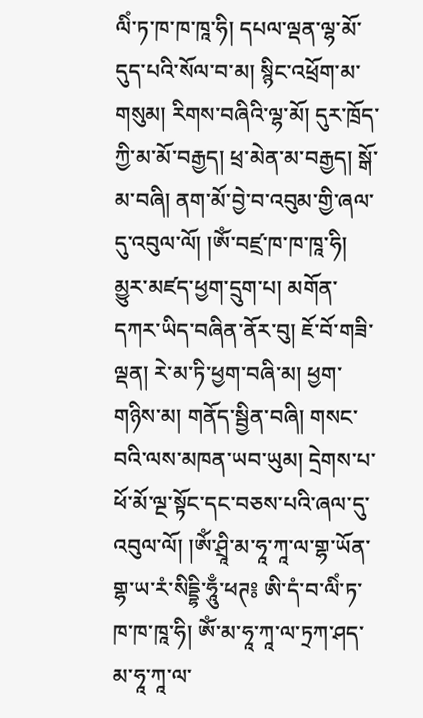ལིཾ་ཏ་ཁ་ཁ་ཁཱ་ཧི། དཔལ་ལྡན་ལྷ་མོ་དུད་པའི་སོལ་བ་མ། སྙིང་འཕྲོག་མ་གསུམ། རིགས་བཞིའི་ལྷ་མོ། དུར་ཁྲོད་ཀྱི་མ་མོ་བརྒྱད། ཕྲ་མེན་མ་བརྒྱད། སྒོ་མ་བཞི། ནག་མོ་བྱེ་བ་འབུམ་གྱི་ཞལ་དུ་འབུལ་ལོ། །ཨོཾ་བཛྲ་ཁ་ཁ་ཁཱ་ཧི། མྱུར་མཛད་ཕྱག་དྲུག་པ། མགོན་དཀར་ཡིད་བཞིན་ནོར་བུ། ཇོ་བོ་གཟི་ལྡན། རེ་མ་ཏི་ཕྱག་བཞི་མ། ཕྱག་གཉིས་མ། གནོད་སྦྱིན་བཞི། གསང་བའི་ལས་མཁན་ཡབ་ཡུམ། དྲེགས་པ་ཕོ་མོ་ལྔ་སྟོང་དང་བཅས་པའི་ཞལ་དུ་འབུལ་ལོ། །ཨོཾ་ཤྲཱི་མ་ཧཱ་ཀཱ་ལ་གྷ་ཡོན་གྷ་ཡ་རཾ་སིདྡྷི་ཧཱུྃ་ཕཊ༔ ཨི་དཾ་བ་ལིཾ་ཏ་ཁ་ཁ་ཁཱ་ཧི། ༀ་མ་ཧཱ་ཀཱ་ལ་ཏྲཀ་ཤད་མ་ཧཱ་ཀཱ་ལ་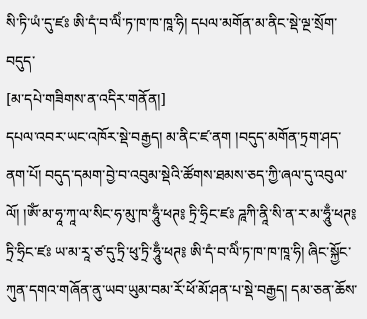སི་ཏི་ཡཾ་དུ་ཛཿ ཨི་དཾ་བ་ལིཾ་ཏ་ཁ་ཁ་ཁཱ་ཧི། དཔལ་མགོན་མ་ནིང་སྡེ་ལྔ་སྲོག་བདུད་
[མ་དཔེ་གཟིགས་ན་འདིར་གནོན།]
དཔལ་འབར་ཡང་འཁོར་སྡེ་བརྒྱད། མ་ནིང་ཛ་ནག །བདུད་མགོན་ཏྲག་ཤད་ནག་པོ། བདུད་དམག་བྱེ་བ་འབུམ་སྡེའི་ཚོགས་ཐམས་ཅད་ཀྱི་ཞལ་དུ་འབུལ་ལོ། །ཨོཾ་མ་ཧཱ་ཀཱ་ལ་སིང་ཧ་མུ་ཁ་ཧཱུྃ་ཕཊ༔ ཏྲི་ཧྲིང་ཛཿ ཌཱཀི་ནཱི་སི་ན་ར་མ་ཧཱུྃ་ཕཊ༔ ཏྲི་ཧྲིང་ཛཿ ཡ་མ་རཱ་ཙ་དུ་ཏྲི་ཕུ་ཏྲི་ཧཱུྃ་ཕཊ༔ ཨི་དཾ་བ་ལིཾ་ཏ་ཁ་ཁ་ཁཱ་ཧི། ཞིང་སྐྱོང་ཀུན་དགའ་གཞོན་ནུ་ཡབ་ཡུམ་བམ་རོ་ཕོ་མོ་ཤན་པ་སྡེ་བརྒྱད། དམ་ཅན་ཆོས་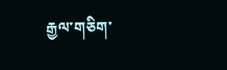རྒྱལ་གཅིག་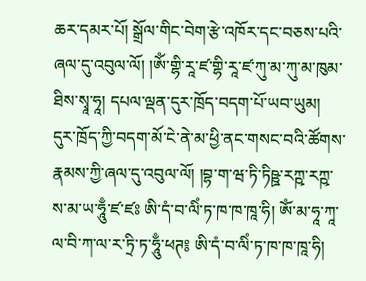ཆར་དམར་པོ། སྒྲོལ་གིང་བེག་རྩེ་འཁོར་དང་བཅས་པའི་ཞལ་དུ་འབུལ་ལོ། །ཨོཾ་གྷི་རཱ་ཛ་གྷི་རཱ་ཛ་ཀུ་མ་ཀུ་མ་ཁུམ་ཐིས་སྭཱ་ཧཱ། དཔལ་ལྡན་དུར་ཁྲོད་བདག་པོ་ཡབ་ཡུམ། དུར་ཁྲོད་ཀྱི་བདག་མོ་ངེ་ནེ་མ་ཕྱི་ནང་གསང་བའི་ཚོགས་རྣམས་ཀྱི་ཞལ་དུ་འབུལ་ལོ། །བྷ་ག་ཝ་ཏི་ཏིཥྛ་རཀྵ་རཀྵ་ས་མ་ཡ་ཧཱུྃ་ཛ་ཛཿ ཨི་དཾ་བ་ལིཾ་ཏ་ཁ་ཁ་ཁཱ་ཧི། ༀ་མ་ཧཱ་ཀཱ་ལ་བི་ཀ་ལ་ར་ཏྲི་ཏ་ཧཱུྃ་ཕཊ༔ ཨི་དཾ་བ་ལིཾ་ཏ་ཁ་ཁ་ཁཱ་ཧི།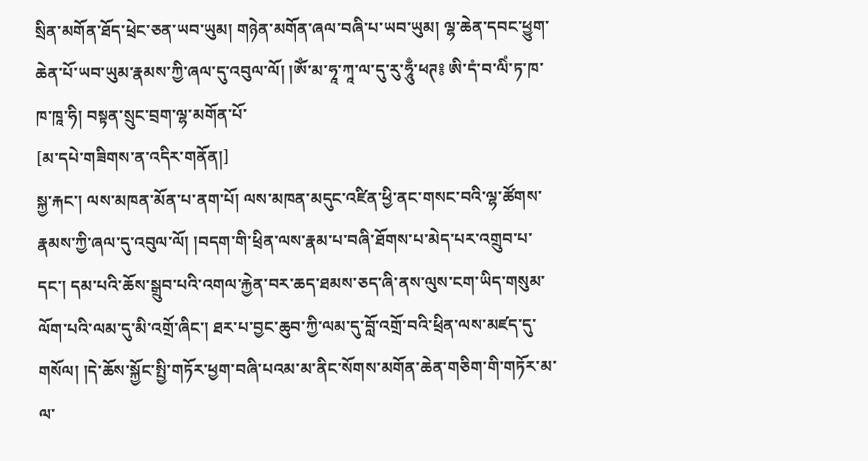སྲིན་མགོན་ཐོད་ཕྲེང་ཅན་ཡབ་ཡུམ། གཉེན་མགོན་ཞལ་བཞི་པ་ཡབ་ཡུམ། ལྷ་ཆེན་དབང་ཕྱུག་ཆེན་པོ་ཡབ་ཡུམ་རྣམས་ཀྱི་ཞལ་དུ་འབུལ་ལོ། །ཨོཾ་མ་ཧཱ་ཀཱ་ལ་དུ་རུ་ཧཱུྃ་ཕཊ༔ ཨི་དཾ་བ་ལིཾ་ཏ་ཁ་ཁ་ཁཱ་ཧི། བསྟན་སྲུང་བྲག་ལྷ་མགོན་པོ་
[མ་དཔེ་གཟིགས་ན་འདིར་གནོན།]
སྐྱ་རྐང་། ལས་མཁན་མོན་པ་ནག་པོ། ལས་མཁན་མདུང་འཛིན་ཕྱི་ནང་གསང་བའི་ལྷ་ཚོགས་རྣམས་ཀྱི་ཞལ་དུ་འབུལ་ལོ། །བདག་གི་ཕྲིན་ལས་རྣམ་པ་བཞི་ཐོགས་པ་མེད་པར་འགྲུབ་པ་དང་། དམ་པའི་ཆོས་སྒྲུབ་པའི་འགལ་རྐྱེན་བར་ཆད་ཐམས་ཅད་ཞི་ནས་ལུས་ངག་ཡིད་གསུམ་ལོག་པའི་ལམ་དུ་མི་འགྲོ་ཞིང་། ཐར་པ་བྱང་ཆུབ་ཀྱི་ལམ་དུ་བློ་འགྲོ་བའི་ཕྲིན་ལས་མཛད་དུ་གསོལ། །དེ་ཆོས་སྐྱོང་སྤྱི་གཏོར་ཕྱག་བཞི་པའམ་མ་ནིང་སོགས་མགོན་ཆེན་གཅིག་གི་གཏོར་མ་ལ་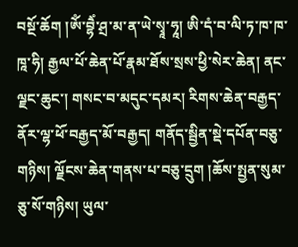བསྔོ་ཆོག །ཨོཾ་བྷཻཾ་ཤྲ་མ་ན་ཡེ་སྭཱ་ཧཱ། ཨི་དཾ་བ་ལི་ཏ་ཁ་ཁ་ཁཱ་ཧི། རྒྱལ་པོ་ཆེན་པོ་རྣམ་ཐོས་སྲས་ཕྱི་སེར་ཆེན། ནང་ལྗང་ཆུང་། གསང་བ་མདུང་དམར། རིགས་ཆེན་བརྒྱད་ནོར་ལྷ་ཕོ་བརྒྱད་མོ་བརྒྱད། གནོད་སྦྱིན་སྡེ་དཔོན་བཅུ་གཉིས། ལྗོངས་ཆེན་གནས་པ་བཅུ་དྲུག །ཆོས་སྤྱན་སུམ་ཅུ་སོ་གཉིས། ཡུལ་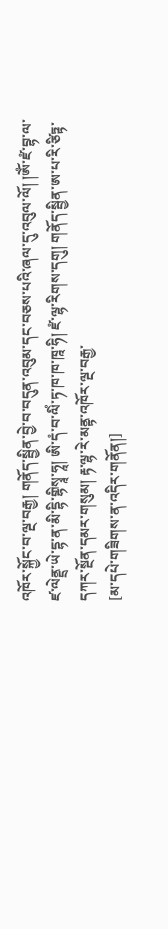འཁོར་སྐྱོང་བ་ལྔ་བརྒྱ། གནོད་སྦྱིན་བྱེ་བ་བདུན་འབུམ་དང་བཅས་པའི་ཞལ་དུ་འབུལ་ལོ། །ཨོཾ་ཛཾ་བྷ་ལ་ཛ་ལེནྡྲ་ཡེ་དྷ་ན་མི་དྷི་གྷིསྭཱ་ཧཱ། ཨི་དཾ་བ་ལིཾ་ཏ་ཁ་ཁ་ཁཱ་ཧི། ཛཾ་ལྷ་རིགས་དགུ། གནོད་སྦྱིན་ཨ་པ་རི་ཙིཏྟ་དཀར་སྔོན་དམར་གསུམ། རྟ་ལྷ་རེ་མནྟ་འཁོར་ལྔ་བརྒྱ་
[མ་དཔེ་གཟིགས་ན་འདིར་གནོན།]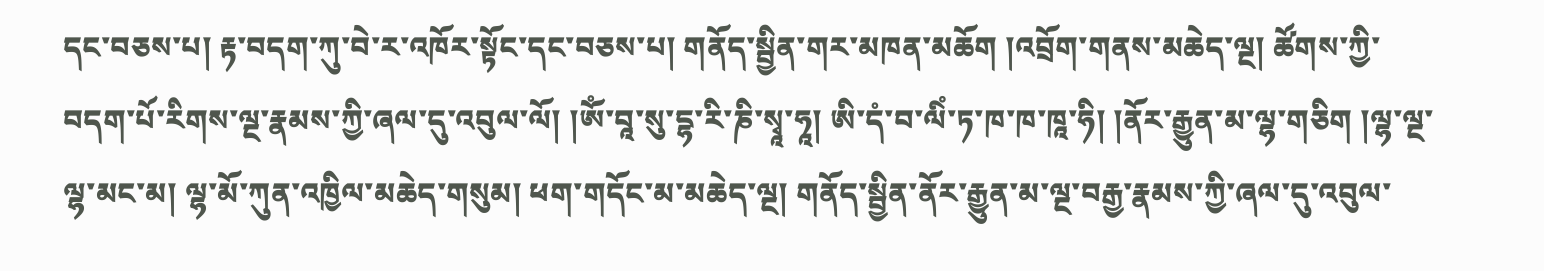དང་བཅས་པ། རྟ་བདག་ཀུ་བེ་ར་འཁོར་སྟོང་དང་བཅས་པ། གནོད་སྦྱིན་གར་མཁན་མཆོག །འབྲོག་གནས་མཆེད་ལྔ། ཚོགས་ཀྱི་བདག་པོ་རིགས་ལྔ་རྣམས་ཀྱི་ཞལ་དུ་འབུལ་ལོ། །ཨོཾ་བཱ་སུ་དྷ་རི་ཎི་སྭཱ་ཧཱ། ཨི་དཾ་བ་ལིཾ་ཏ་ཁ་ཁ་ཁཱ་ཧི། །ནོར་རྒྱུན་མ་ལྷ་གཅིག །ལྷ་ལྔ་ལྷ་མང་མ། ལྷ་མོ་ཀུན་འཁྱིལ་མཆེད་གསུམ། ཕག་གདོང་མ་མཆེད་ལྔ། གནོད་སྦྱིན་ནོར་རྒྱུན་མ་ལྔ་བརྒྱ་རྣམས་ཀྱི་ཞལ་དུ་འབུལ་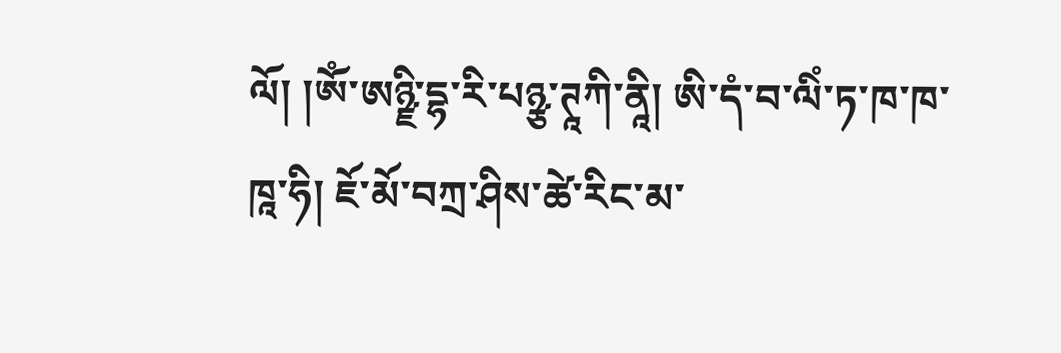ལོ། །ཨོཾ་ཨཉྫི་དྷ་རི་པཉྩ་ཊཱཀི་ནཱི། ཨི་དཾ་བ་ལིཾ་ཏ་ཁ་ཁ་ཁཱ་ཧི། ཇོ་མོ་བཀྲ་ཤིས་ཚེ་རིང་མ་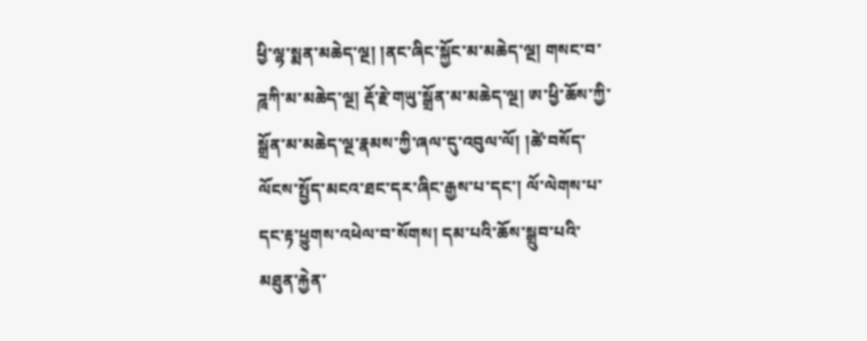ཕྱི་ལྷ་སྨན་མཆེད་ལྔ། །ནང་ཞིང་སྐྱོང་མ་མཆེད་ལྔ། གསང་བ་ཌཱཀི་མ་མཆེད་ལྔ། རྡོ་རྗེ་གཡུ་སྒྲོན་མ་མཆེད་ལྔ། ཨ་ཕྱི་ཆོས་ཀྱི་སྒྲོན་མ་མཆེད་ལྔ་རྣམས་ཀྱི་ཞལ་དུ་འབུལ་ལོ། །ཚེ་བསོད་ལོངས་སྤྱོད་མངའ་ཐང་དར་ཞིང་རྒྱས་པ་དང་། ལོ་ལེགས་པ་དང་རྟ་ཕྱུགས་འཕེལ་བ་སོགས། དམ་པའི་ཆོས་སྒྲུབ་པའི་མཐུན་རྐྱེན་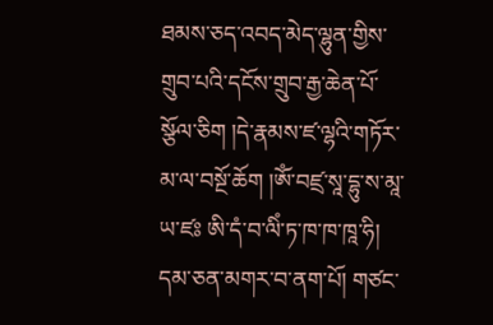ཐམས་ཅད་འབད་མེད་ལྷུན་གྱིས་གྲུབ་པའི་དངོས་གྲུབ་རྒྱ་ཆེན་པོ་སྩོལ་ཅིག །དེ་རྣམས་ཛ་ལྷའི་གཏོར་མ་ལ་བསྔོ་ཆོག །ཨོཾ་བཛྲ་སཱ་དྷུ་ས་མཱ་ཡ་ཛཿ ཨི་དཾ་བ་ལིཾ་ཏ་ཁ་ཁ་ཁཱ་ཧི། དམ་ཅན་མགར་བ་ནག་པོ། གཙང་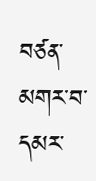བཙན་མགར་བ་དམར་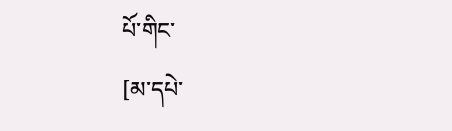པོ་གིང་
[མ་དཔེ་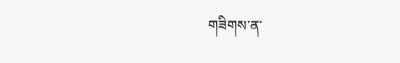གཟིགས་ན་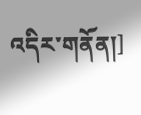འདིར་གནོན།]